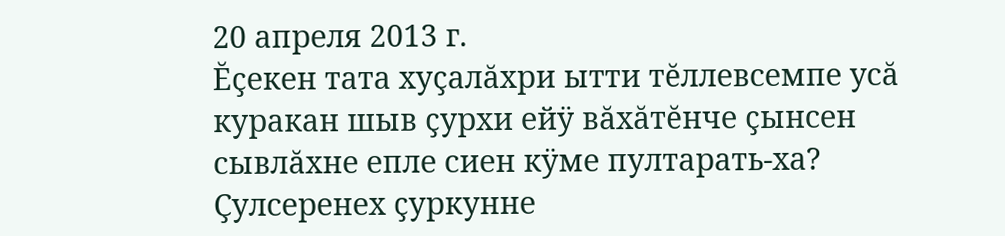20 апреля 2013 г.
Ĕçекен тата хуçалăхри ытти тĕллевсемпе усă куракан шыв çурхи ейÿ вăхăтĕнче çынсен сывлăхне епле сиен кÿме пултарать-ха? Çулсеренех çуркунне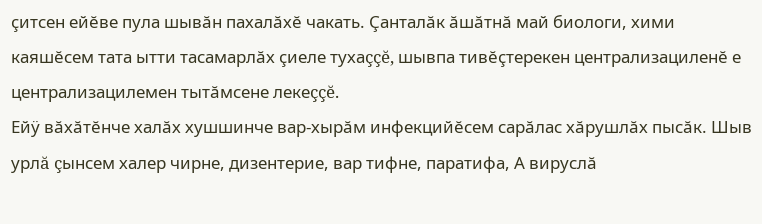çитсен ейĕве пула шывăн пахалăхĕ чакать. Çанталăк ăшăтнă май биологи, хими каяшĕсем тата ытти тасамарлăх çиеле тухаççĕ, шывпа тивĕçтерекен централизациленĕ е централизацилемен тытăмсене лекеççĕ.
Ейÿ вăхăтĕнче халăх хушшинче вар-хырăм инфекцийĕсем сарăлас хăрушлăх пысăк. Шыв урлă çынсем халер чирне, дизентерие, вар тифне, паратифа, А вируслă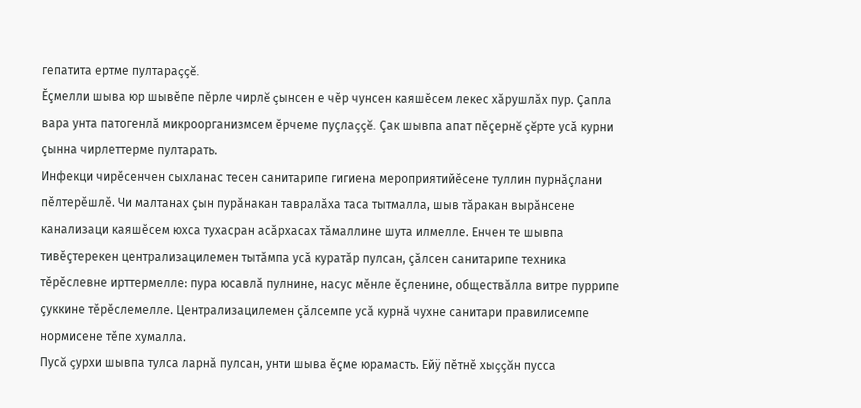гепатита ертме пултараççĕ.
Ĕçмелли шыва юр шывĕпе пĕрле чирлĕ çынсен е чĕр чунсен каяшĕсем лекес хăрушлăх пур. Çапла вара унта патогенлă микроорганизмсем ĕрчеме пуçлаççĕ. Çак шывпа апат пĕçернĕ çĕрте усă курни çынна чирлеттерме пултарать.
Инфекци чирĕсенчен сыхланас тесен санитарипе гигиена мероприятийĕсене туллин пурнăçлани пĕлтерĕшлĕ. Чи малтанах çын пурăнакан тавралăха таса тытмалла, шыв тăракан вырăнсене канализаци каяшĕсем юхса тухасран асăрхасах тăмаллине шута илмелле. Енчен те шывпа тивĕçтерекен централизацилемен тытăмпа усă куратăр пулсан, çăлсен санитарипе техника тĕрĕслевне ирттермелле: пура юсавлă пулнине, насус мĕнле ĕçленине, обществăлла витре пуррипе çуккине тĕрĕслемелле. Централизацилемен çăлсемпе усă курнă чухне санитари правилисемпе нормисене тĕпе хумалла.
Пусă çурхи шывпа тулса ларнă пулсан, унти шыва ĕçме юрамасть. Ейÿ пĕтнĕ хыççăн пусса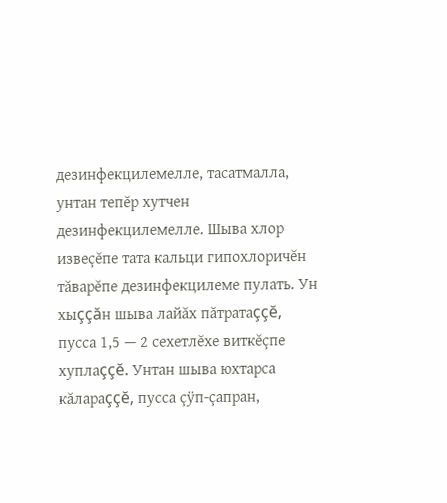дезинфекцилемелле, тасатмалла, унтан тепĕр хутчен дезинфекцилемелле. Шыва хлор извеçĕпе тата кальци гипохлоричĕн тăварĕпе дезинфекцилеме пулать. Ун хыççăн шыва лайăх пăтратаççĕ, пусса 1,5 — 2 сехетлĕхе виткĕçпе хуплаççĕ. Унтан шыва юхтарса кăлараççĕ, пусса çÿп-çапран,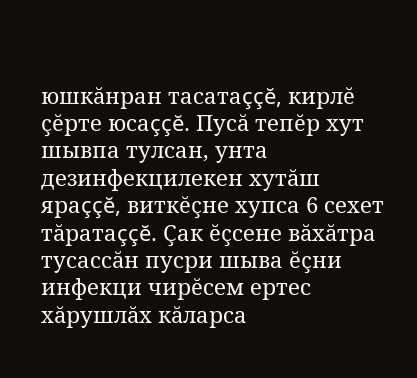юшкăнран тасатаççĕ, кирлĕ çĕрте юсаççĕ. Пусă тепĕр хут шывпа тулсан, унта дезинфекцилекен хутăш яраççĕ, виткĕçне хупса 6 сехет тăратаççĕ. Çак ĕçсене вăхăтра тусассăн пусри шыва ĕçни инфекци чирĕсем ертес хăрушлăх кăларса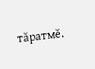тăратмĕ.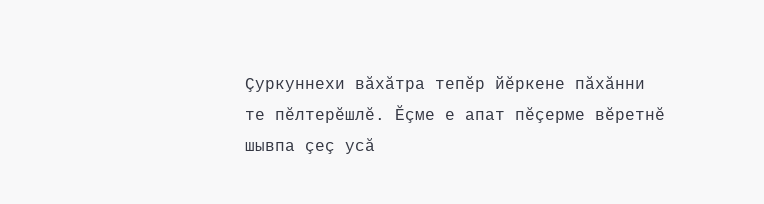Çуркуннехи вăхăтра тепĕр йĕркене пăхăнни те пĕлтерĕшлĕ. Ĕçме е апат пĕçерме вĕретнĕ шывпа çеç усă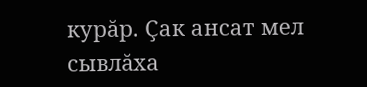курăр. Çак ансат мел сывлăха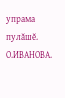упрама пулăшĕ.
О.ИВАНОВА.